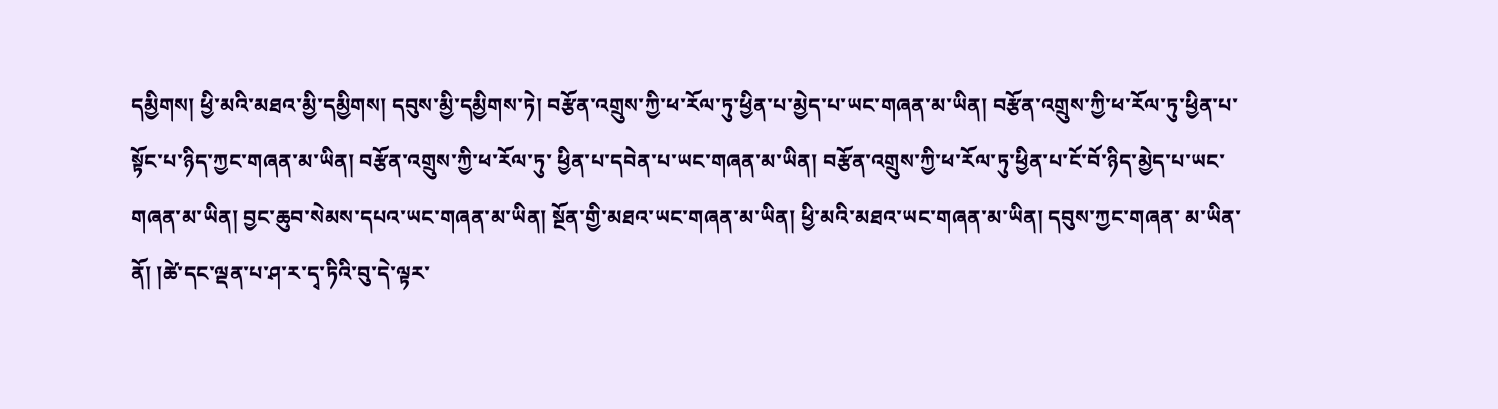དམྱིགས། ཕྱི་མའི་མཐའ་མྱི་དམྱིགས། དབུས་མྱི་དམྱིགས་ཏེ། བརྩོན་འགྲུས་ཀྱི་ཕ་རོལ་ཏུ་ཕྱིན་པ་མྱེད་པ་ཡང་གཞན་མ་ཡིན། བརྩོན་འགྲུས་ཀྱི་ཕ་རོལ་ཏུ་ཕྱིན་པ་སྟོང་པ་ཉིད་ཀྱང་གཞན་མ་ཡིན། བརྩོན་འགྲུས་ཀྱི་ཕ་རོལ་ཏུ་ ཕྱིན་པ་དབེན་པ་ཡང་གཞན་མ་ཡིན། བརྩོན་འགྲུས་ཀྱི་ཕ་རོལ་ཏུ་ཕྱིན་པ་ངོ་བོ་ཉིད་མྱེད་པ་ཡང་གཞན་མ་ཡིན། བྱང་ཆུབ་སེམས་དཔའ་ཡང་གཞན་མ་ཡིན། སྔོན་གྱི་མཐའ་ཡང་གཞན་མ་ཡིན། ཕྱི་མའི་མཐའ་ཡང་གཞན་མ་ཡིན། དབུས་ཀྱང་གཞན་ མ་ཡིན་ནོ། །ཚེ་དང་ལྡན་པ་ཤ་ར་དྭ་ཏིའི་བུ་དེ་ལྟར་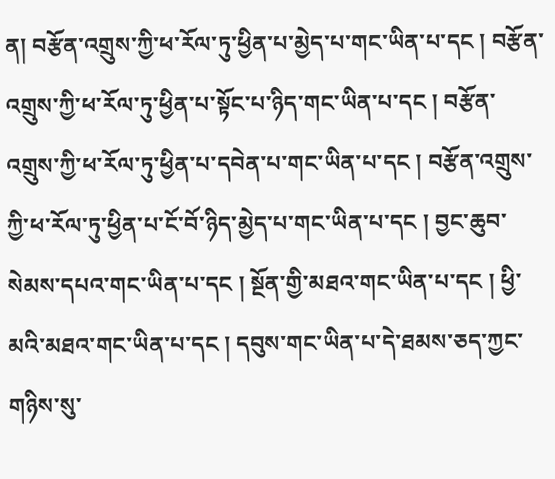ན། བརྩོན་འགྲུས་ཀྱི་ཕ་རོལ་ཏུ་ཕྱིན་པ་མྱེད་པ་གང་ཡིན་པ་དང ། བརྩོན་འགྲུས་ཀྱི་ཕ་རོལ་ཏུ་ཕྱིན་པ་སྟོང་པ་ཉིད་གང་ཡིན་པ་དང ། བརྩོན་འགྲུས་ཀྱི་ཕ་རོལ་ཏུ་ཕྱིན་པ་དབེན་པ་གང་ཡིན་པ་དང ། བརྩོན་འགྲུས་ཀྱི་ཕ་རོལ་ཏུ་ཕྱིན་པ་ངོ་བོ་ཉིད་མྱེད་པ་གང་ཡིན་པ་དང ། བྱང་ཆུབ་སེམས་དཔའ་གང་ཡིན་པ་དང ། སྔོན་གྱི་མཐའ་གང་ཡིན་པ་དང ། ཕྱི་མའི་མཐའ་གང་ཡིན་པ་དང ། དབུས་གང་ཡིན་པ་དེ་ཐམས་ཅད་ཀྱང་གཉིས་སུ་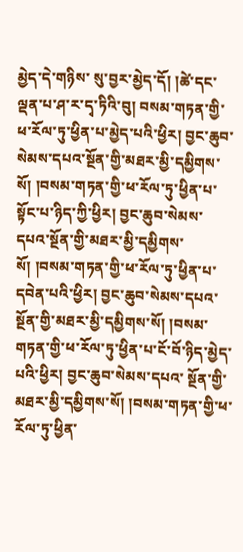མྱེད་དེ་གཉིས་ སུ་བྱར་མྱེད་དོ། །ཚེ་དང་ལྡན་པ་ཤ་ར་དྭ་ཏིའི་བུ། བསམ་གཏན་གྱི་ཕ་རོལ་ཏུ་ཕྱིན་པ་མྱེད་པའི་ཕྱིར། བྱང་ཆུབ་སེམས་དཔའ་སྔོན་གྱི་མཐར་མྱི་དམྱིགས་སོ། །བསམ་གཏན་གྱི་ཕ་རོལ་ཏུ་ཕྱིན་པ་སྟོང་པ་ཉིད་ཀྱི་ཕྱིར། བྱང་ཆུབ་སེམས་ དཔའ་སྔོན་གྱི་མཐར་མྱི་དམྱིགས་སོ། །བསམ་གཏན་གྱི་ཕ་རོལ་ཏུ་ཕྱིན་པ་དབེན་པའི་ཕྱིར། བྱང་ཆུབ་སེམས་དཔའ་སྔོན་གྱི་མཐར་མྱི་དམྱིགས་སོ། །བསམ་གཏན་གྱི་ཕ་རོལ་ཏུ་ཕྱིན་པ་ངོ་བོ་ཉིད་མྱེད་པའི་ཕྱིར། བྱང་ཆུབ་སེམས་དཔའ་ སྔོན་གྱི་མཐར་མྱི་དམྱིགས་སོ། །བསམ་གཏན་གྱི་ཕ་རོལ་ཏུ་ཕྱིན་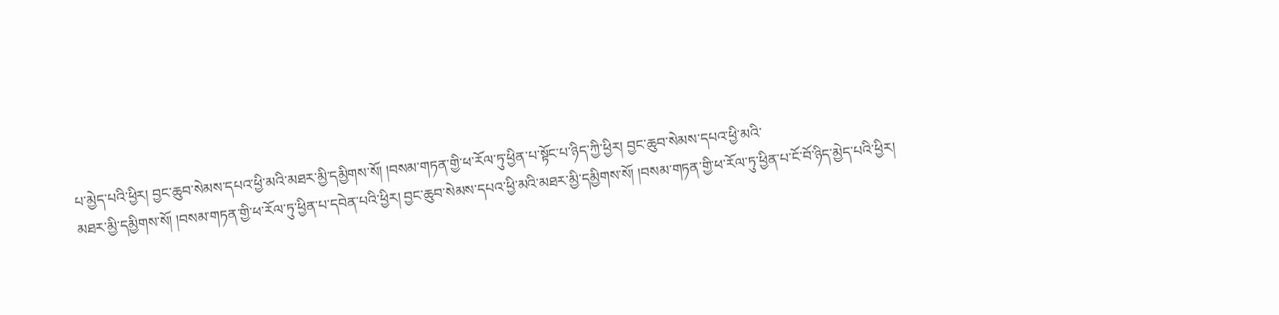པ་མྱེད་པའི་ཕྱིར། བྱང་ཆུབ་སེམས་དཔའ་ཕྱི་མའི་མཐར་མྱི་དམྱིགས་སོ། །བསམ་གཏན་གྱི་ཕ་རོལ་ཏུ་ཕྱིན་པ་སྟོང་པ་ཉིད་ཀྱི་ཕྱིར། བྱང་ཆུབ་སེམས་དཔའ་ཕྱི་མའི་
མཐར་མྱི་དམྱིགས་སོ། །བསམ་གཏན་གྱི་ཕ་རོལ་ཏུ་ཕྱིན་པ་དབེན་པའི་ཕྱིར། བྱང་ཆུབ་སེམས་དཔའ་ཕྱི་མའི་མཐར་མྱི་དམྱིགས་སོ། །བསམ་གཏན་གྱི་ཕ་རོལ་ཏུ་ཕྱིན་པ་ངོ་བོ་ཉིད་མྱེད་པའི་ཕྱིར།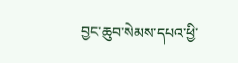བྱང་ཆུབ་སེམས་དཔའ་ཕྱི་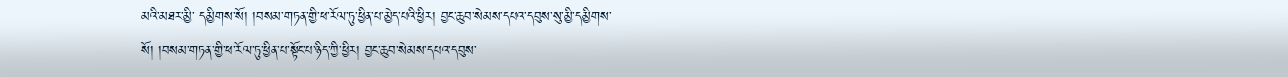མའི་མཐར་མྱི་ དམྱིགས་སོ། །བསམ་གཏན་གྱི་ཕ་རོལ་ཏུ་ཕྱིན་པ་མྱེད་པའི་ཕྱིར། བྱང་ཆུབ་སེམས་དཔའ་དབུས་སུ་མྱི་དམྱིགས་སོ། །བསམ་གཏན་གྱི་ཕ་རོལ་ཏུ་ཕྱིན་པ་སྟོང་པ་ཉིད་ཀྱི་ཕྱིར། བྱང་ཆུབ་སེམས་དཔའ་དབུས་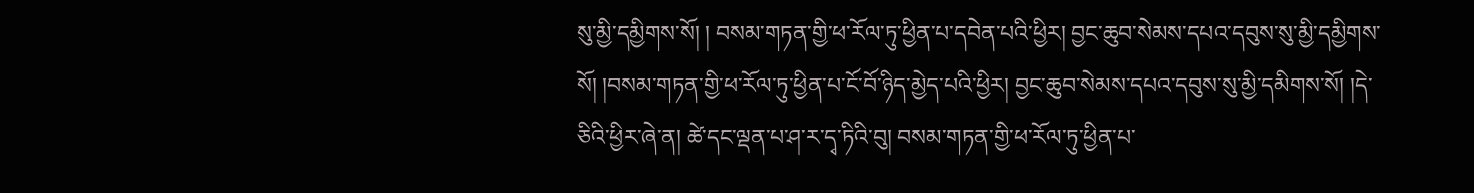སུ་མྱི་དམྱིགས་སོ། ། བསམ་གཏན་གྱི་ཕ་རོལ་ཏུ་ཕྱིན་པ་དབེན་པའི་ཕྱིར། བྱང་ཆུབ་སེམས་དཔའ་དབུས་སུ་མྱི་དམྱིགས་སོ། །བསམ་གཏན་གྱི་ཕ་རོལ་ཏུ་ཕྱིན་པ་ངོ་བོ་ཉིད་མྱེད་པའི་ཕྱིར། བྱང་ཆུབ་སེམས་དཔའ་དབུས་སུ་མྱི་དམིགས་སོ། །དེ་ཅིའི་ཕྱིར་ཞེ་ན། ཚེ་དང་ལྡན་པ་ཤ་ར་དྭ་ཏིའི་བུ། བསམ་གཏན་གྱི་ཕ་རོལ་ཏུ་ཕྱིན་པ་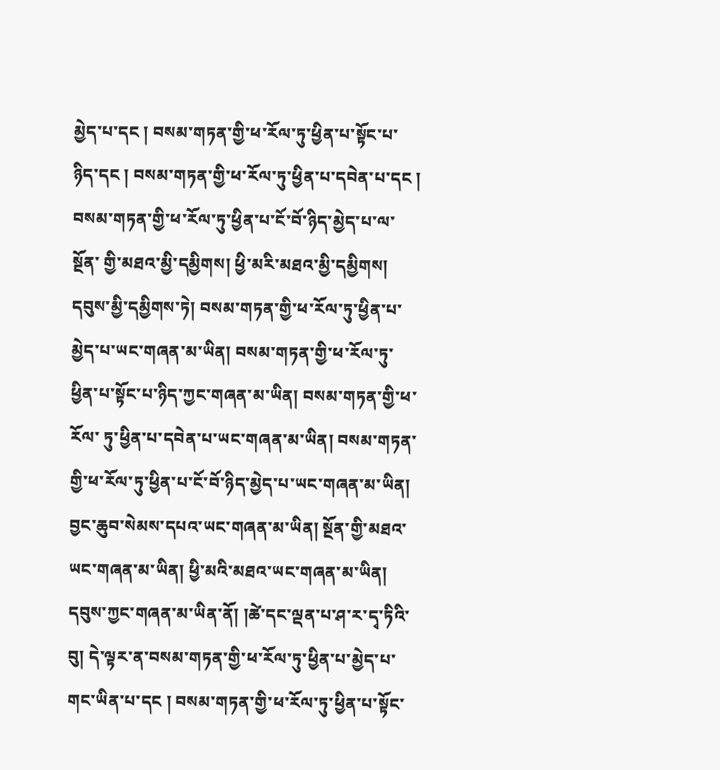མྱེད་པ་དང ། བསམ་གཏན་གྱི་ཕ་རོལ་ཏུ་ཕྱིན་པ་སྟོང་པ་ཉིད་དང ། བསམ་གཏན་གྱི་ཕ་རོལ་ཏུ་ཕྱིན་པ་དབེན་པ་དང ། བསམ་གཏན་གྱི་ཕ་རོལ་ཏུ་ཕྱིན་པ་ངོ་བོ་ཉིད་མྱེད་པ་ལ་སྔོན་ གྱི་མཐའ་མྱི་དམྱིགས། ཕྱི་མརི་མཐའ་མྱི་དམྱིགས། དབུས་མྱི་དམྱིགས་ཏེ། བསམ་གཏན་གྱི་ཕ་རོལ་ཏུ་ཕྱིན་པ་མྱེད་པ་ཡང་གཞན་མ་ཡིན། བསམ་གཏན་གྱི་ཕ་རོལ་ཏུ་ཕྱིན་པ་སྟོང་པ་ཉིད་ཀྱང་གཞན་མ་ཡིན། བསམ་གཏན་གྱི་ཕ་རོལ་ ཏུ་ཕྱིན་པ་དབེན་པ་ཡང་གཞན་མ་ཡིན། བསམ་གཏན་གྱི་ཕ་རོལ་ཏུ་ཕྱིན་པ་ངོ་བོ་ཉིད་མྱེད་པ་ཡང་གཞན་མ་ཡིན། བྱང་ཆུབ་སེམས་དཔའ་ཡང་གཞན་མ་ཡིན། སྔོན་གྱི་མཐའ་ཡང་གཞན་མ་ཡིན། ཕྱི་མའི་མཐའ་ཡང་གཞན་མ་ཡིན། དབུས་ཀྱང་གཞན་མ་ཡིན་ནོ། །ཚེ་དང་ལྡན་པ་ཤ་ར་དྭ་ཏིའི་བུ། དེ་ལྟར་ན་བསམ་གཏན་གྱི་ཕ་རོལ་ཏུ་ཕྱིན་པ་མྱེད་པ་གང་ཡིན་པ་དང ། བསམ་གཏན་གྱི་ཕ་རོལ་ཏུ་ཕྱིན་པ་སྟོང་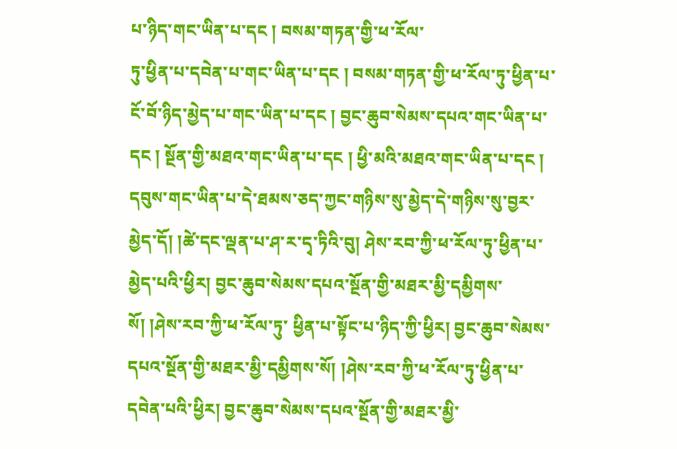པ་ཉིད་གང་ཡིན་པ་དང ། བསམ་གཏན་གྱི་ཕ་རོལ་
ཏུ་ཕྱིན་པ་དབེན་པ་གང་ཡིན་པ་དང ། བསམ་གཏན་གྱི་ཕ་རོལ་ཏུ་ཕྱིན་པ་ངོ་བོ་ཉིད་མྱེད་པ་གང་ཡིན་པ་དང ། བྱང་ཆུབ་སེམས་དཔའ་གང་ཡིན་པ་དང ། སྔོན་གྱི་མཐའ་གང་ཡིན་པ་དང ། ཕྱི་མའི་མཐའ་གང་ཡིན་པ་དང ། དབུས་གང་ཡིན་པ་དེ་ཐམས་ཅད་ཀྱང་གཉིས་སུ་མྱེད་དེ་གཉིས་སུ་བྱར་མྱེད་དོ། །ཚེ་དང་ལྡན་པ་ཤ་ར་དྭ་ཏིའི་བུ། ཤེས་རབ་ཀྱི་ཕ་རོལ་ཏུ་ཕྱིན་པ་མྱེད་པའི་ཕྱིར། བྱང་ཆུབ་སེམས་དཔའ་སྔོན་གྱི་མཐར་མྱི་དམྱིགས་སོ། །ཤེས་རབ་ཀྱི་ཕ་རོལ་ཏུ་ ཕྱིན་པ་སྟོང་པ་ཉིད་ཀྱི་ཕྱིར། བྱང་ཆུབ་སེམས་དཔའ་སྔོན་གྱི་མཐར་མྱི་དམྱིགས་སོ། །ཤེས་རབ་ཀྱི་ཕ་རོལ་ཏུ་ཕྱིན་པ་དབེན་པའི་ཕྱིར། བྱང་ཆུབ་སེམས་དཔའ་སྔོན་གྱི་མཐར་མྱི་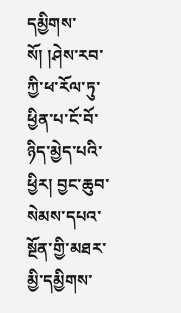དམྱིགས་སོ། །ཤེས་རབ་ཀྱི་ཕ་རོལ་ཏུ་ཕྱིན་པ་ངོ་བོ་ཉིད་མྱེད་པའི་ ཕྱིར། བྱང་ཆུབ་སེམས་དཔའ་སྔོན་གྱི་མཐར་མྱི་དམྱིགས་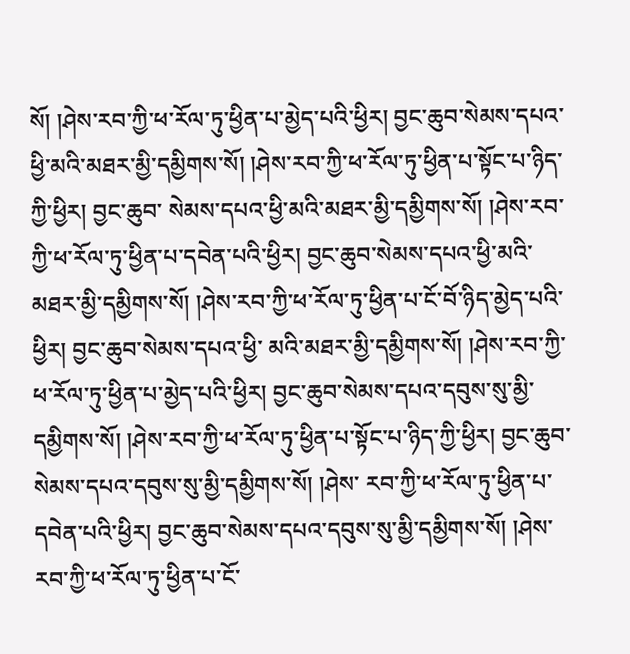སོ། །ཤེས་རབ་ཀྱི་ཕ་རོལ་ཏུ་ཕྱིན་པ་མྱེད་པའི་ཕྱིར། བྱང་ཆུབ་སེམས་དཔའ་ཕྱི་མའི་མཐར་མྱི་དམྱིགས་སོ། །ཤེས་རབ་ཀྱི་ཕ་རོལ་ཏུ་ཕྱིན་པ་སྟོང་པ་ཉིད་ཀྱི་ཕྱིར། བྱང་ཆུབ་ སེམས་དཔའ་ཕྱི་མའི་མཐར་མྱི་དམྱིགས་སོ། །ཤེས་རབ་ཀྱི་ཕ་རོལ་ཏུ་ཕྱིན་པ་དབེན་པའི་ཕྱིར། བྱང་ཆུབ་སེམས་དཔའ་ཕྱི་མའི་མཐར་མྱི་དམྱིགས་སོ། །ཤེས་རབ་ཀྱི་ཕ་རོལ་ཏུ་ཕྱིན་པ་ངོ་བོ་ཉིད་མྱེད་པའི་ཕྱིར། བྱང་ཆུབ་སེམས་དཔའ་ཕྱི་ མའི་མཐར་མྱི་དམྱིགས་སོ། །ཤེས་རབ་ཀྱི་ཕ་རོལ་ཏུ་ཕྱིན་པ་མྱེད་པའི་ཕྱིར། བྱང་ཆུབ་སེམས་དཔའ་དབུས་སུ་མྱི་དམྱིགས་སོ། །ཤེས་རབ་ཀྱི་ཕ་རོལ་ཏུ་ཕྱིན་པ་སྟོང་པ་ཉིད་ཀྱི་ཕྱིར། བྱང་ཆུབ་སེམས་དཔའ་དབུས་སུ་མྱི་དམྱིགས་སོ། །ཤེས་ རབ་ཀྱི་ཕ་རོལ་ཏུ་ཕྱིན་པ་དབེན་པའི་ཕྱིར། བྱང་ཆུབ་སེམས་དཔའ་དབུས་སུ་མྱི་དམྱིགས་སོ། །ཤེས་རབ་ཀྱི་ཕ་རོལ་ཏུ་ཕྱིན་པ་ངོ་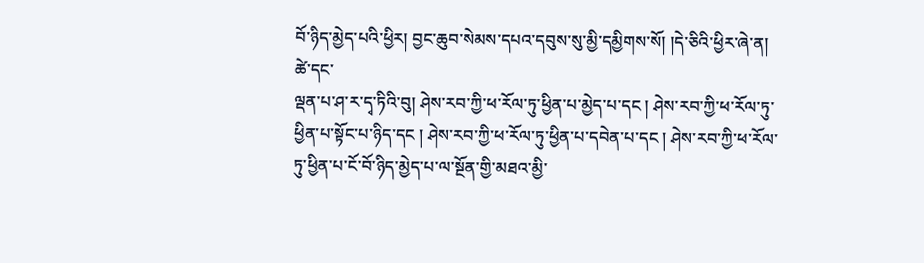བོ་ཉིད་མྱེད་པའི་ཕྱིར། བྱང་ཆུབ་སེམས་དཔའ་དབུས་སུ་མྱི་དམྱིགས་སོ། །དེ་ཅིའི་ཕྱིར་ཞེ་ན། ཚེ་དང་
ལྡན་པ་ཤ་ར་དྭ་ཏིའི་བུ། ཤེས་རབ་ཀྱི་ཕ་རོལ་ཏུ་ཕྱིན་པ་མྱེད་པ་དང ། ཤེས་རབ་ཀྱི་ཕ་རོལ་ཏུ་ཕྱིན་པ་སྟོང་པ་ཉིད་དང ། ཤེས་རབ་ཀྱི་ཕ་རོལ་ཏུ་ཕྱིན་པ་དབེན་པ་དང ། ཤེས་རབ་ཀྱི་ཕ་རོལ་ཏུ་ཕྱིན་པ་ངོ་བོ་ཉིད་མྱེད་པ་ལ་སྔོན་གྱི་མཐའ་མྱི་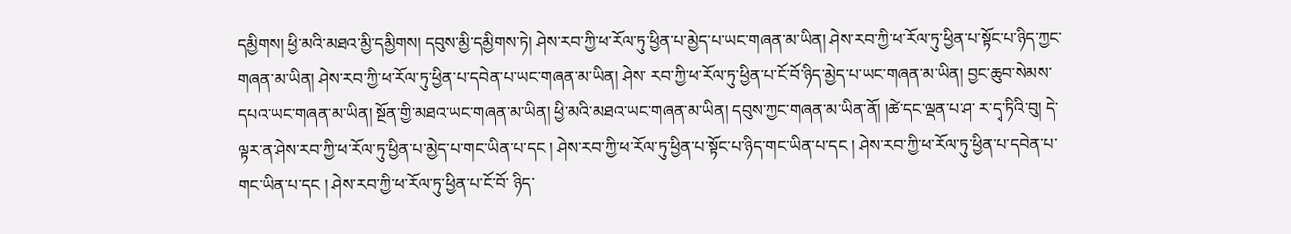དམྱིགས། ཕྱི་མའི་མཐའ་མྱི་དམྱིགས། དབུས་མྱི་དམྱིགས་ཏེ། ཤེས་རབ་ཀྱི་ཕ་རོལ་ཏུ་ཕྱིན་པ་མྱེད་པ་ཡང་གཞན་མ་ཡིན། ཤེས་རབ་ཀྱི་ཕ་རོལ་ཏུ་ཕྱིན་པ་སྟོང་པ་ཉིད་ཀྱང་གཞན་མ་ཡིན། ཤེས་རབ་ཀྱི་ཕ་རོལ་ཏུ་ཕྱིན་པ་དབེན་པ་ཡང་གཞན་མ་ཡིན། ཤེས་ རབ་ཀྱི་ཕ་རོལ་ཏུ་ཕྱིན་པ་ངོ་བོ་ཉིད་མྱེད་པ་ཡང་གཞན་མ་ཡིན། བྱང་ཆུབ་སེམས་དཔའ་ཡང་གཞན་མ་ཡིན། སྔོན་གྱི་མཐའ་ཡང་གཞན་མ་ཡིན། ཕྱི་མའི་མཐའ་ཡང་གཞན་མ་ཡིན། དབུས་ཀྱང་གཞན་མ་ཡིན་ནོ། །ཚེ་དང་ལྡན་པ་ཤ་ ར་དྭ་ཏིའི་བུ། དེ་ལྟར་ན་ཤེས་རབ་ཀྱི་ཕ་རོལ་ཏུ་ཕྱིན་པ་མྱེད་པ་གང་ཡིན་པ་དང ། ཤེས་རབ་ཀྱི་ཕ་རོལ་ཏུ་ཕྱིན་པ་སྟོང་པ་ཉིད་གང་ཡིན་པ་དང ། ཤེས་རབ་ཀྱི་ཕ་རོལ་ཏུ་ཕྱིན་པ་དབེན་པ་གང་ཡིན་པ་དང ། ཤེས་རབ་ཀྱི་ཕ་རོལ་ཏུ་ཕྱིན་པ་ངོ་བོ་ ཉིད་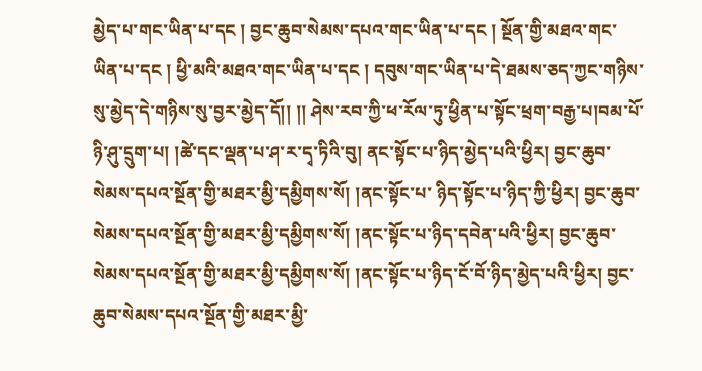མྱེད་པ་གང་ཡིན་པ་དང ། བྱང་ཆུབ་སེམས་དཔའ་གང་ཡིན་པ་དང ། སྔོན་གྱི་མཐའ་གང་ཡིན་པ་དང ། ཕྱི་མའི་མཐའ་གང་ཡིན་པ་དང ། དབུས་གང་ཡིན་པ་དེ་ཐམས་ཅད་ཀྱང་གཉིས་སུ་མྱེད་དེ་གཉིས་སུ་བྱར་མྱེད་དོ།། །། ཤེས་རབ་ཀྱི་ཕ་རོལ་ཏུ་ཕྱིན་པ་སྟོང་ཕྲག་བརྒྱ་པ།བམ་པོ་ཉི་ཤུ་དྲུག་པ། །ཚེ་དང་ལྡན་པ་ཤ་ར་དྭ་ཏིའི་བུ། ནང་སྟོང་པ་ཉིད་མྱེད་པའི་ཕྱིར། བྱང་ཆུབ་སེམས་དཔའ་སྔོན་གྱི་མཐར་མྱི་དམྱིགས་སོ། །ནང་སྟོང་པ་ ཉིད་སྟོང་པ་ཉིད་ཀྱི་ཕྱིར། བྱང་ཆུབ་སེམས་དཔའ་སྔོན་གྱི་མཐར་མྱི་དམྱིགས་སོ། །ནང་སྟོང་པ་ཉིད་དབེན་པའི་ཕྱིར། བྱང་ཆུབ་སེམས་དཔའ་སྔོན་གྱི་མཐར་མྱི་དམྱིགས་སོ། །ནང་སྟོང་པ་ཉིད་ངོ་བོ་ཉིད་མྱེད་པའི་ཕྱིར། བྱང་
ཆུབ་སེམས་དཔའ་སྔོན་གྱི་མཐར་མྱི་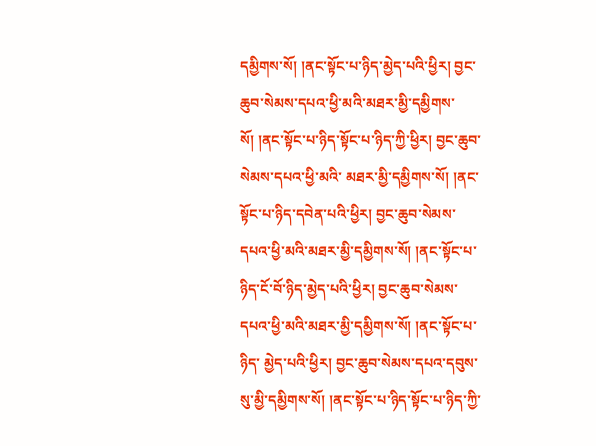དམྱིགས་སོ། །ནང་སྟོང་པ་ཉིད་མྱེད་པའི་ཕྱིར། བྱང་ཆུབ་སེམས་དཔའ་ཕྱི་མའི་མཐར་མྱི་དམྱིགས་སོ། །ནང་སྟོང་པ་ཉིད་སྟོང་པ་ཉིད་ཀྱི་ཕྱིར། བྱང་ཆུབ་སེམས་དཔའ་ཕྱི་མའི་ མཐར་མྱི་དམྱིགས་སོ། །ནང་སྟོང་པ་ཉིད་དབེན་པའི་ཕྱིར། བྱང་ཆུབ་སེམས་དཔའ་ཕྱི་མའི་མཐར་མྱི་དམྱིགས་སོ། །ནང་སྟོང་པ་ཉིད་ངོ་བོ་ཉིད་མྱེད་པའི་ཕྱིར། བྱང་ཆུབ་སེམས་དཔའ་ཕྱི་མའི་མཐར་མྱི་དམྱིགས་སོ། །ནང་སྟོང་པ་ཉིད་ མྱེད་པའི་ཕྱིར། བྱང་ཆུབ་སེམས་དཔའ་དབུས་སུ་མྱི་དམྱིགས་སོ། །ནང་སྟོང་པ་ཉིད་སྟོང་པ་ཉིད་ཀྱི་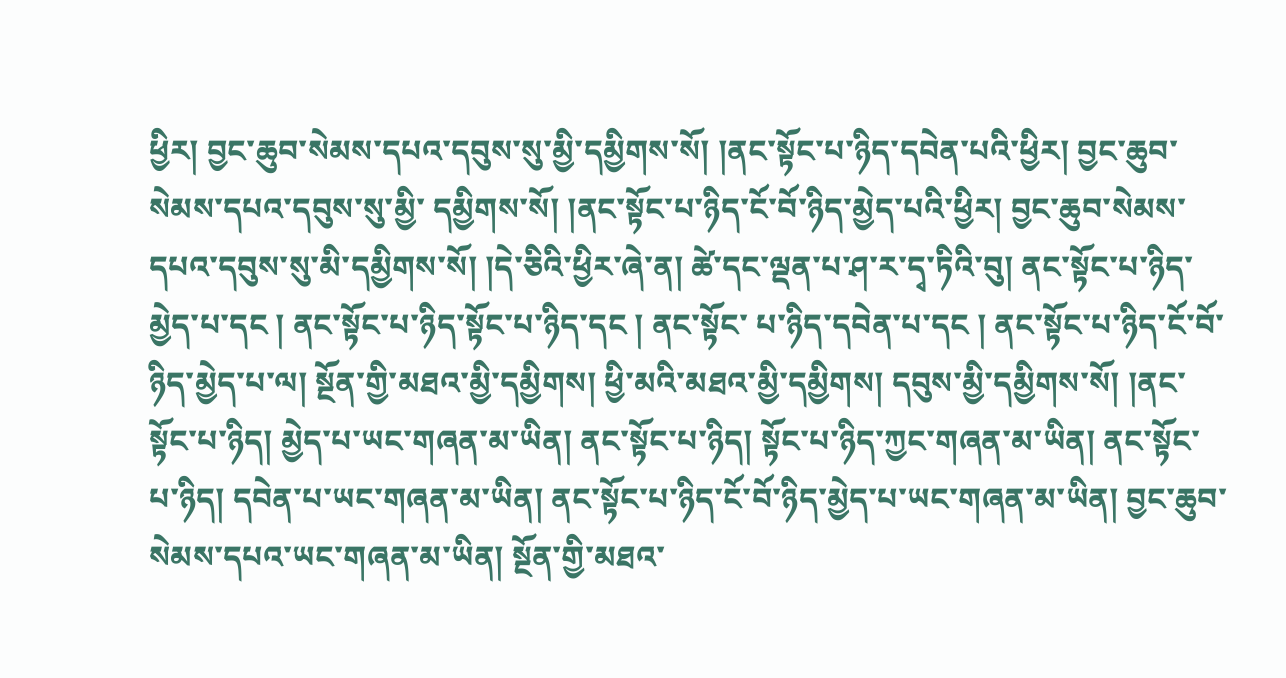ཕྱིར། བྱང་ཆུབ་སེམས་དཔའ་དབུས་སུ་མྱི་དམྱིགས་སོ། །ནང་སྟོང་པ་ཉིད་དབེན་པའི་ཕྱིར། བྱང་ཆུབ་སེམས་དཔའ་དབུས་སུ་མྱི་ དམྱིགས་སོ། །ནང་སྟོང་པ་ཉིད་ངོ་བོ་ཉིད་མྱེད་པའི་ཕྱིར། བྱང་ཆུབ་སེམས་དཔའ་དབུས་སུ་མི་དམྱིགས་སོ། །དེ་ཅིའི་ཕྱིར་ཞེ་ན། ཚེ་དང་ལྡན་པ་ཤ་ར་དྭ་ཏིའི་བུ། ནང་སྟོང་པ་ཉིད་མྱེད་པ་དང ། ནང་སྟོང་པ་ཉིད་སྟོང་པ་ཉིད་དང ། ནང་སྟོང་ པ་ཉིད་དབེན་པ་དང ། ནང་སྟོང་པ་ཉིད་ངོ་བོ་ཉིད་མྱེད་པ་ལ། སྔོན་གྱི་མཐའ་མྱི་དམྱིགས། ཕྱི་མའི་མཐའ་མྱི་དམྱིགས། དབུས་མྱི་དམྱིགས་སོ། །ནང་སྟོང་པ་ཉིད། མྱེད་པ་ཡང་གཞན་མ་ཡིན། ནང་སྟོང་པ་ཉིད། སྟོང་པ་ཉིད་ཀྱང་གཞན་མ་ཡིན། ནང་སྟོང་པ་ཉིད། དབེན་པ་ཡང་གཞན་མ་ཡིན། ནང་སྟོང་པ་ཉིད་ངོ་བོ་ཉིད་མྱེད་པ་ཡང་གཞན་མ་ཡིན། བྱང་ཆུབ་སེམས་དཔའ་ཡང་གཞན་མ་ཡིན། སྔོན་གྱི་མཐའ་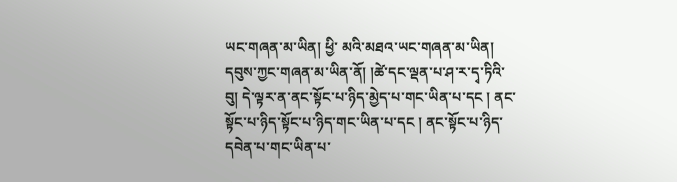ཡང་གཞན་མ་ཡིན། ཕྱི་ མའི་མཐའ་ཡང་གཞན་མ་ཡིན། དབུས་ཀྱང་གཞན་མ་ཡིན་ནོ། །ཚེ་དང་ལྡན་པ་ཤ་ར་དྭ་ཏིའི་བུ། དེ་ལྟར་ན་ནང་སྟོང་པ་ཉིད་མྱེད་པ་གང་ཡིན་པ་དང ། ནང་སྟོང་པ་ཉིད་སྟོང་པ་ཉིད་གང་ཡིན་པ་དང ། ནང་སྟོང་པ་ཉིད་དབེན་པ་གང་ཡིན་པ་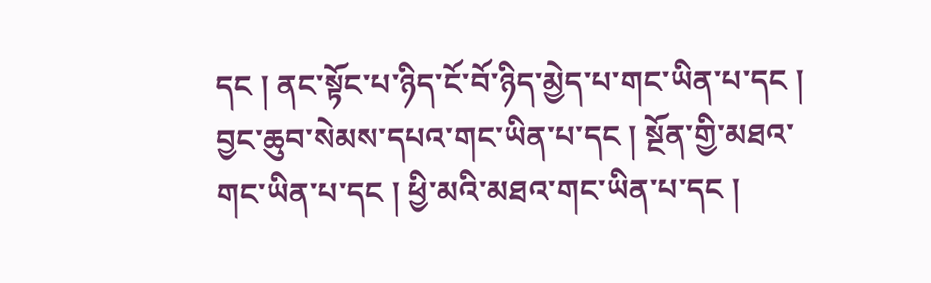དང ། ནང་སྟོང་པ་ཉིད་ངོ་བོ་ཉིད་མྱེད་པ་གང་ཡིན་པ་དང ། བྱང་ཆུབ་སེམས་དཔའ་གང་ཡིན་པ་དང ། སྔོན་གྱི་མཐའ་གང་ཡིན་པ་དང ། ཕྱི་མའི་མཐའ་གང་ཡིན་པ་དང །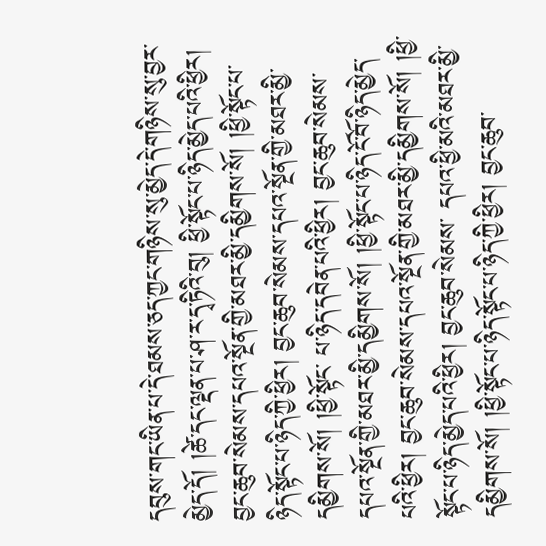དབུས་གང་ཡིན་པ་དེ་ཐམས་ཅད་ཀྱང་གཉིས་སུ་མྱེད་དེ་གཉིས་སུ་བྱར་ མྱེད་དོ། །ཚེ་དང་ལྡན་པ་ཤ་ར་དྭ་ཏིའི་བུ། ཕྱི་སྟོང་པ་ཉིད་མྱེད་པའི་ཕྱིར། བྱང་ཆུབ་སེམས་དཔའ་སྔོན་གྱི་མཐར་མྱི་དམྱིགས་སོ། །ཕྱི་སྟོང་པ་ཉིད་སྟོང་པ་ཉིད་ཀྱི་ཕྱིར། བྱང་ཆུབ་སེམས་དཔའ་སྔོན་གྱི་མཐར་མྱི་དམྱིགས་སོ། །ཕྱི་སྟོང་ པ་ཉིད་དབེན་པའི་ཕྱིར། བྱང་ཆུབ་སེམས་དཔའ་སྔོན་གྱི་མཐར་མྱི་དམྱིགས་སོ། །ཕྱི་སྟོང་པ་ཉིད་ངོ་བོ་ཉིད་མྱེད་པའི་ཕྱིར། བྱང་ཆུབ་སེམས་དཔའ་སྔོན་གྱི་མཐར་མྱི་དམྱིགས་སོ། །ཕྱི་སྟོང་པ་ཉིད་མྱེད་པའི་ཕྱིར། བྱང་ཆུབ་སེམས་ དཔའ་ཕྱི་མའི་མཐར་མྱི་དམྱིགས་སོ། །ཕྱི་སྟོང་པ་ཉིད་སྟོང་པ་ཉིད་ཀྱི་ཕྱིར། བྱང་ཆུབ་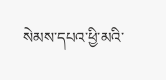སེམས་དཔའ་ཕྱི་མའི་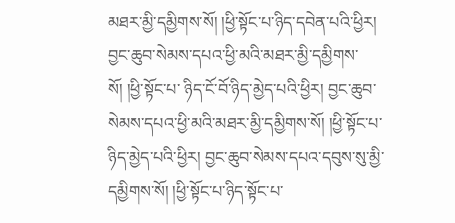མཐར་མྱི་དམྱིགས་སོ། །ཕྱི་སྟོང་པ་ཉིད་དབེན་པའི་ཕྱིར། བྱང་ཆུབ་སེམས་དཔའ་ཕྱི་མའི་མཐར་མྱི་དམྱིགས་སོ། །ཕྱི་སྟོང་པ་ ཉིད་ངོ་བོ་ཉིད་མྱེད་པའི་ཕྱིར། བྱང་ཆུབ་སེམས་དཔའ་ཕྱི་མའི་མཐར་མྱི་དམྱིགས་སོ། །ཕྱི་སྟོང་པ་ཉིད་མྱེད་པའི་ཕྱིར། བྱང་ཆུབ་སེམས་དཔའ་དབུས་སུ་མྱི་དམྱིགས་སོ། །ཕྱི་སྟོང་པ་ཉིད་སྟོང་པ་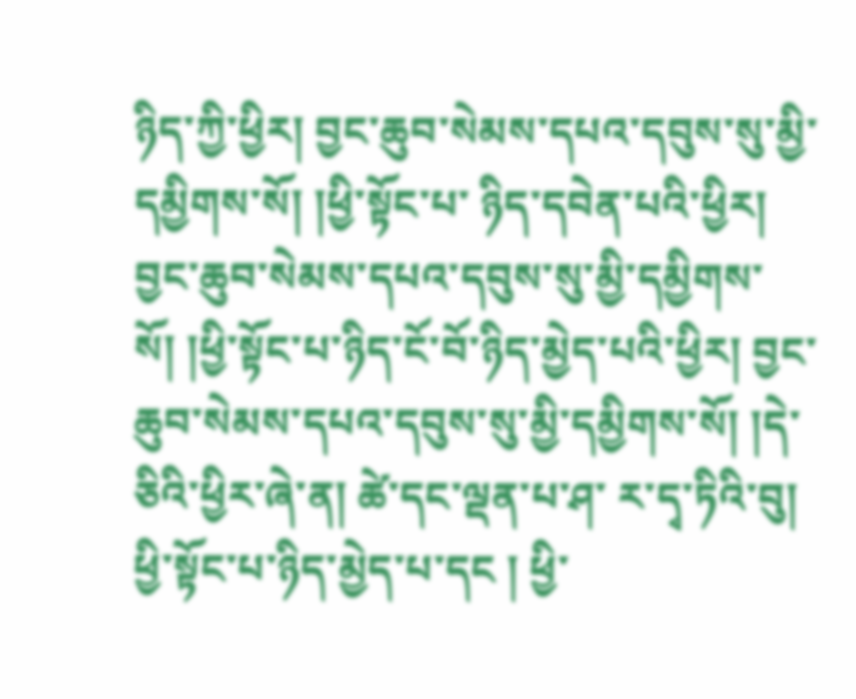ཉིད་ཀྱི་ཕྱིར། བྱང་ཆུབ་སེམས་དཔའ་དབུས་སུ་མྱི་དམྱིགས་སོ། །ཕྱི་སྟོང་པ་ ཉིད་དབེན་པའི་ཕྱིར། བྱང་ཆུབ་སེམས་དཔའ་དབུས་སུ་མྱི་དམྱིགས་སོ། །ཕྱི་སྟོང་པ་ཉིད་ངོ་བོ་ཉིད་མྱེད་པའི་ཕྱིར། བྱང་ཆུབ་སེམས་དཔའ་དབུས་སུ་མྱི་དམྱིགས་སོ། །དེ་ཅིའི་ཕྱིར་ཞེ་ན། ཚེ་དང་ལྡན་པ་ཤ་ ར་དྭ་ཏིའི་བུ། ཕྱི་སྟོང་པ་ཉིད་མྱེད་པ་དང ། ཕྱི་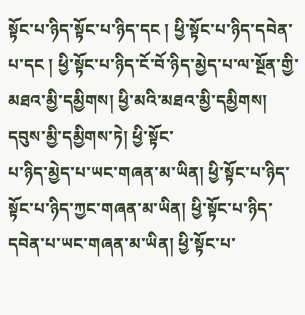སྟོང་པ་ཉིད་སྟོང་པ་ཉིད་དང ། ཕྱི་སྟོང་པ་ཉིད་དབེན་པ་དང ། ཕྱི་སྟོང་པ་ཉིད་ངོ་བོ་ཉིད་མྱེད་པ་ལ་སྔོན་གྱི་མཐའ་མྱི་དམྱིགས། ཕྱི་མའི་མཐའ་མྱི་དམྱིགས། དབུས་མྱི་དམྱིགས་ཏེ། ཕྱི་སྟོང་
པ་ཉིད་མྱེད་པ་ཡང་གཞན་མ་ཡིན། ཕྱི་སྟོང་པ་ཉིད་སྟོང་པ་ཉིད་ཀྱང་གཞན་མ་ཡིན། ཕྱི་སྟོང་པ་ཉིད་དབེན་པ་ཡང་གཞན་མ་ཡིན། ཕྱི་སྟོང་པ་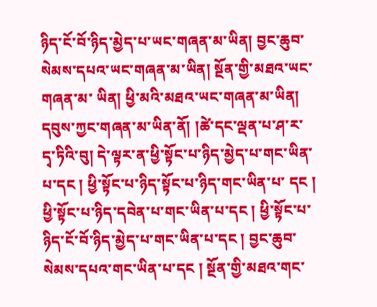ཉིད་ངོ་བོ་ཉིད་མྱེད་པ་ཡང་གཞན་མ་ཡིན། བྱང་ཆུབ་སེམས་དཔའ་ཡང་གཞན་མ་ཡིན། སྔོན་གྱི་མཐའ་ཡང་གཞན་མ་ ཡིན། ཕྱི་མའི་མཐའ་ཡང་གཞན་མ་ཡིན། དབུས་ཀྱང་གཞན་མ་ཡིན་ནོ། །ཚེ་དང་ལྡན་པ་ཤ་ར་དྭ་ཏིའི་བུ། དེ་ལྟར་ན་ཕྱི་སྟོང་པ་ཉིད་མྱེད་པ་གང་ཡིན་པ་དང ། ཕྱི་སྟོང་པ་ཉིད་སྟོང་པ་ཉིད་གང་ཡིན་པ་ དང ། ཕྱི་སྟོང་པ་ཉིད་དབེན་པ་གང་ཡིན་པ་དང ། ཕྱི་སྟོང་པ་ཉིད་ངོ་བོ་ཉིད་མྱེད་པ་གང་ཡིན་པ་དང ། བྱང་ཆུབ་སེམས་དཔའ་གང་ཡིན་པ་དང ། སྔོན་གྱི་མཐའ་གང་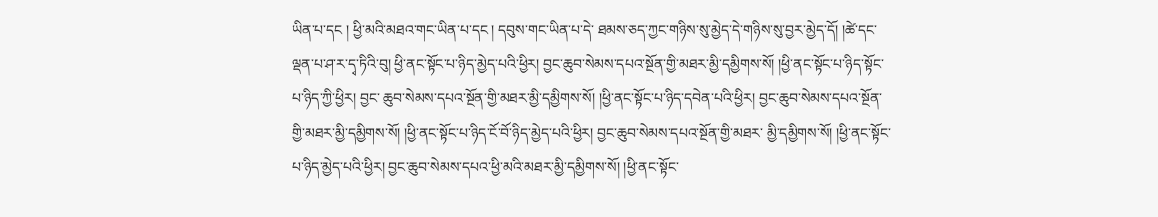ཡིན་པ་དང ། ཕྱི་མའི་མཐའ་གང་ཡིན་པ་དང ། དབུས་གང་ཡིན་པ་དེ་ ཐམས་ཅད་ཀྱང་གཉིས་སུ་མྱེད་དེ་གཉིས་སུ་བྱར་མྱེད་དོ། །ཚེ་དང་ལྡན་པ་ཤ་ར་དྭ་ཏིའི་བུ། ཕྱི་ནང་སྟོང་པ་ཉིད་མྱེད་པའི་ཕྱིར། བྱང་ཆུབ་སེམས་དཔའ་སྔོན་གྱི་མཐར་མྱི་དམྱིགས་སོ། །ཕྱི་ནང་སྟོང་པ་ཉིད་སྟོང་པ་ཉིད་ཀྱི་ཕྱིར། བྱང་ ཆུབ་སེམས་དཔའ་སྔོན་གྱི་མཐར་མྱི་དམྱིགས་སོ། །ཕྱི་ནང་སྟོང་པ་ཉིད་དབེན་པའི་ཕྱིར། བྱང་ཆུབ་སེམས་དཔའ་སྔོན་གྱི་མཐར་མྱི་དམྱིགས་སོ། །ཕྱི་ནང་སྟོང་པ་ཉིད་ངོ་བོ་ཉིད་མྱེད་པའི་ཕྱིར། བྱང་ཆུབ་སེམས་དཔའ་སྔོན་གྱི་མཐར་ མྱི་དམྱིགས་སོ། །ཕྱི་ནང་སྟོང་པ་ཉིད་མྱེད་པའི་ཕྱིར། བྱང་ཆུབ་སེམས་དཔའ་ཕྱི་མའི་མཐར་མྱི་དམྱིགས་སོ། །ཕྱི་ནང་སྟོང་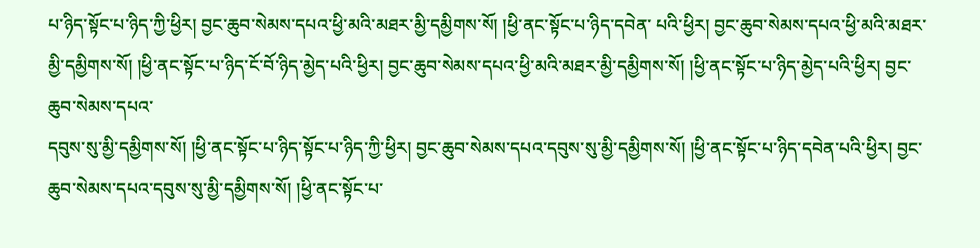པ་ཉིད་སྟོང་པ་ཉིད་ཀྱི་ཕྱིར། བྱང་ཆུབ་སེམས་དཔའ་ཕྱི་མའི་མཐར་མྱི་དམྱིགས་སོ། །ཕྱི་ནང་སྟོང་པ་ཉིད་དབེན་ པའི་ཕྱིར། བྱང་ཆུབ་སེམས་དཔའ་ཕྱི་མའི་མཐར་མྱི་དམྱིགས་སོ། །ཕྱི་ནང་སྟོང་པ་ཉིད་ངོ་བོ་ཉིད་མྱེད་པའི་ཕྱིར། བྱང་ཆུབ་སེམས་དཔའ་ཕྱི་མའི་མཐར་མྱི་དམྱིགས་སོ། །ཕྱི་ནང་སྟོང་པ་ཉིད་མྱེད་པའི་ཕྱིར། བྱང་ཆུབ་སེམས་དཔའ་
དབུས་སུ་མྱི་དམྱིགས་སོ། །ཕྱི་ནང་སྟོང་པ་ཉིད་སྟོང་པ་ཉིད་ཀྱི་ཕྱིར། བྱང་ཆུབ་སེམས་དཔའ་དབུས་སུ་མྱི་དམྱིགས་སོ། །ཕྱི་ནང་སྟོང་པ་ཉིད་དབེན་པའི་ཕྱིར། བྱང་ཆུབ་སེམས་དཔའ་དབུས་སུ་མྱི་དམྱིགས་སོ། །ཕྱི་ནང་སྟོང་པ་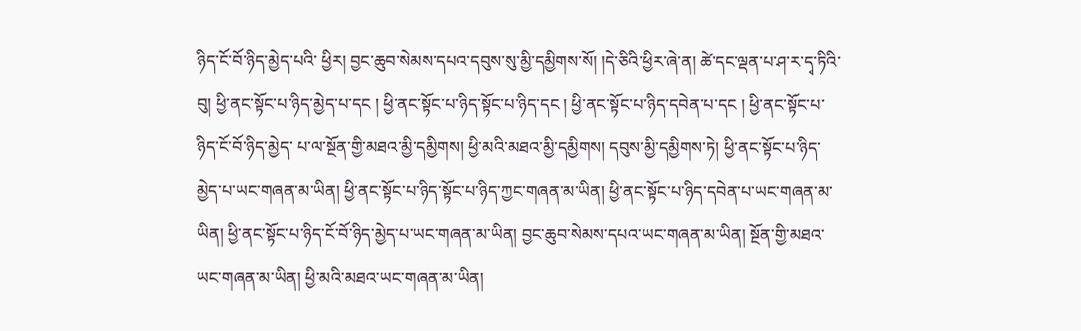ཉིད་ངོ་བོ་ཉིད་མྱེད་པའི་ ཕྱིར། བྱང་ཆུབ་སེམས་དཔའ་དབུས་སུ་མྱི་དམྱིགས་སོ། །དེ་ཅིའི་ཕྱིར་ཞེ་ན། ཚེ་དང་ལྡན་པ་ཤ་ར་དྭ་ཏིའི་བུ། ཕྱི་ནང་སྟོང་པ་ཉིད་མྱེད་པ་དང ། ཕྱི་ནང་སྟོང་པ་ཉིད་སྟོང་པ་ཉིད་དང ། ཕྱི་ནང་སྟོང་པ་ཉིད་དབེན་པ་དང ། ཕྱི་ནང་སྟོང་པ་ཉིད་ངོ་བོ་ཉིད་མྱེད་ པ་ལ་སྔོན་གྱི་མཐའ་མྱི་དམྱིགས། ཕྱི་མའི་མཐའ་མྱི་དམྱིགས། དབུས་མྱི་དམྱིགས་ཏེ། ཕྱི་ནང་སྟོང་པ་ཉིད་མྱེད་པ་ཡང་གཞན་མ་ཡིན། ཕྱི་ནང་སྟོང་པ་ཉིད་སྟོང་པ་ཉིད་ཀྱང་གཞན་མ་ཡིན། ཕྱི་ནང་སྟོང་པ་ཉིད་དབེན་པ་ཡང་གཞན་མ་ཡིན། ཕྱི་ནང་སྟོང་པ་ཉིད་ངོ་བོ་ཉིད་མྱེད་པ་ཡང་གཞན་མ་ཡིན། བྱང་ཆུབ་སེམས་དཔའ་ཡང་གཞན་མ་ཡིན། སྔོན་གྱི་མཐའ་ཡང་གཞན་མ་ཡིན། ཕྱི་མའི་མཐའ་ཡང་གཞན་མ་ཡིན།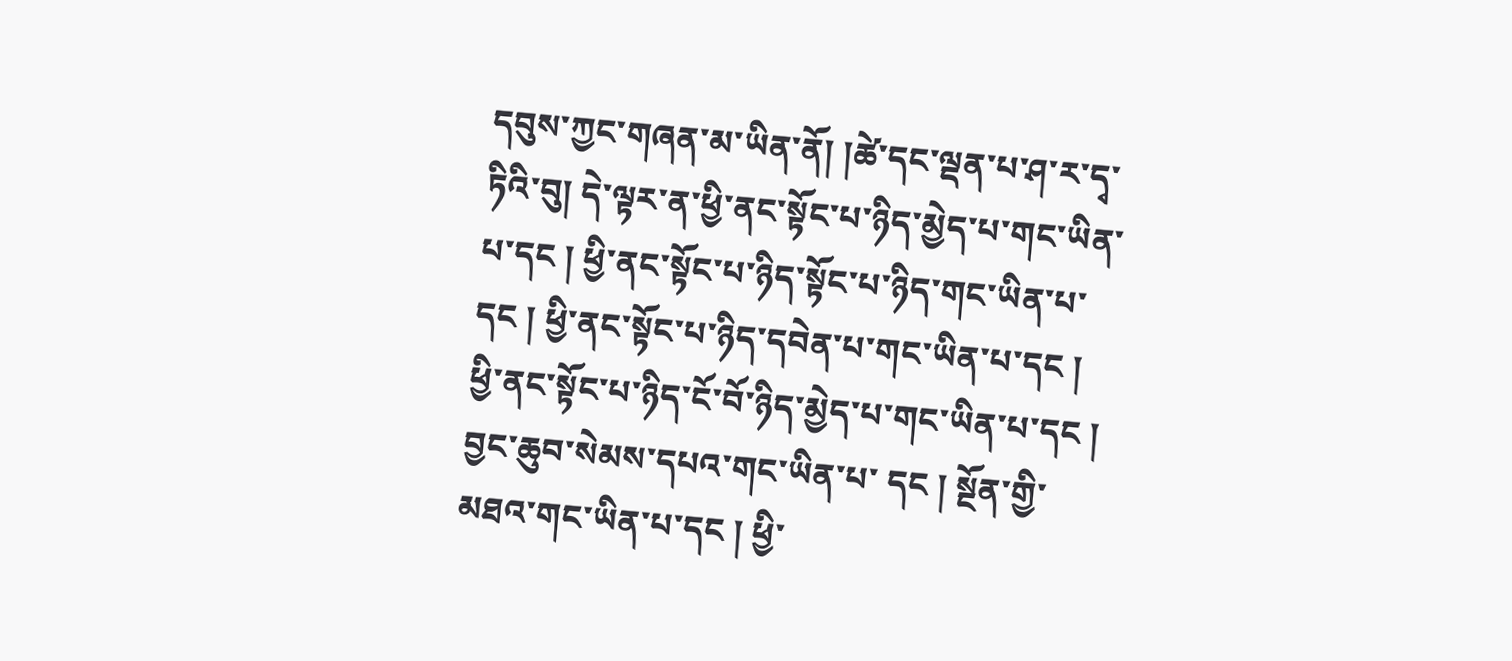དབུས་ཀྱང་གཞན་མ་ཡིན་ནོ། །ཚེ་དང་ལྡན་པ་ཤ་ར་དྭ་ཏིའི་བུ། དེ་ལྟར་ན་ཕྱི་ནང་སྟོང་པ་ཉིད་མྱེད་པ་གང་ཡིན་པ་དང ། ཕྱི་ནང་སྟོང་པ་ཉིད་སྟོང་པ་ཉིད་གང་ཡིན་པ་དང ། ཕྱི་ནང་སྟོང་པ་ཉིད་དབེན་པ་གང་ཡིན་པ་དང ། ཕྱི་ནང་སྟོང་པ་ཉིད་ངོ་བོ་ཉིད་མྱེད་པ་གང་ཡིན་པ་དང ། བྱང་ཆུབ་སེམས་དཔའ་གང་ཡིན་པ་ དང ། སྔོན་གྱི་མཐའ་གང་ཡིན་པ་དང ། ཕྱི་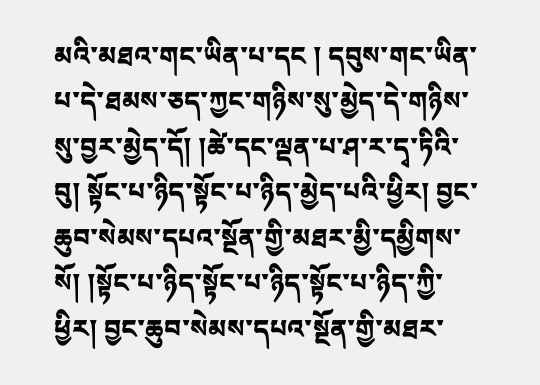མའི་མཐའ་གང་ཡིན་པ་དང ། དབུས་གང་ཡིན་པ་དེ་ཐམས་ཅད་ཀྱང་གཉིས་སུ་མྱེད་དེ་གཉིས་སུ་བྱར་མྱེད་དོ། །ཚེ་དང་ལྡན་པ་ཤ་ར་དྭ་ཏིའི་བུ། སྟོང་པ་ཉིད་སྟོང་པ་ཉིད་མྱེད་པའི་ཕྱིར། བྱང་ཆུབ་སེམས་དཔའ་སྔོན་གྱི་མཐར་མྱི་དམྱིགས་སོ། །སྟོང་པ་ཉིད་སྟོང་པ་ཉིད་སྟོང་པ་ཉིད་ཀྱི་ཕྱིར། བྱང་ཆུབ་སེམས་དཔའ་སྔོན་གྱི་མཐར་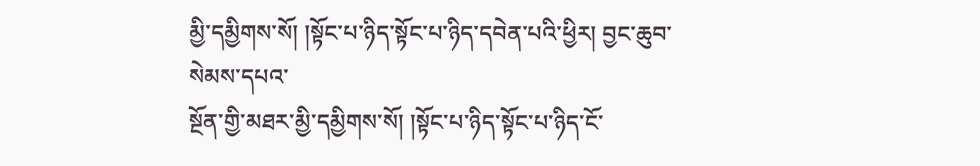མྱི་དམྱིགས་སོ། །སྟོང་པ་ཉིད་སྟོང་པ་ཉིད་དབེན་པའི་ཕྱིར། བྱང་ཆུབ་སེམས་དཔའ་
སྔོན་གྱི་མཐར་མྱི་དམྱིགས་སོ། །སྟོང་པ་ཉིད་སྟོང་པ་ཉིད་ངོ་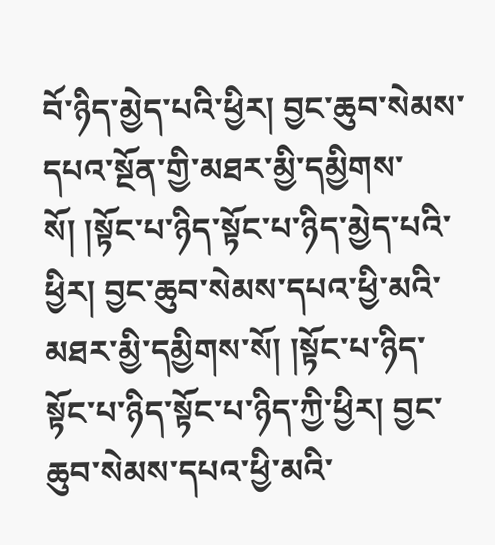བོ་ཉིད་མྱེད་པའི་ཕྱིར། བྱང་ཆུབ་སེམས་དཔའ་སྔོན་གྱི་མཐར་མྱི་དམྱིགས་སོ། །སྟོང་པ་ཉིད་སྟོང་པ་ཉིད་མྱེད་པའི་ཕྱིར། བྱང་ཆུབ་སེམས་དཔའ་ཕྱི་མའི་ མཐར་མྱི་དམྱིགས་སོ། །སྟོང་པ་ཉིད་སྟོང་པ་ཉིད་སྟོང་པ་ཉིད་ཀྱི་ཕྱིར། བྱང་ཆུབ་སེམས་དཔའ་ཕྱི་མའི་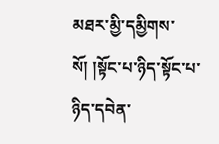མཐར་མྱི་དམྱིགས་སོ། །སྟོང་པ་ཉིད་སྟོང་པ་ཉིད་དབེན་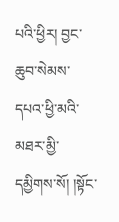པའི་ཕྱིར། བྱང་ཆུབ་སེམས་དཔའ་ཕྱི་མའི་མཐར་མྱི་དམྱིགས་སོ། །སྟོང་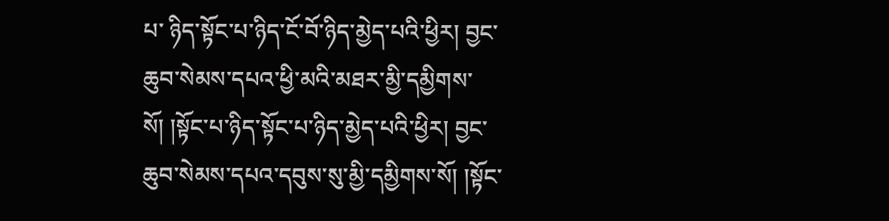པ་ ཉིད་སྟོང་པ་ཉིད་ངོ་བོ་ཉིད་མྱེད་པའི་ཕྱིར། བྱང་ཆུབ་སེམས་དཔའ་ཕྱི་མའི་མཐར་མྱི་དམྱིགས་སོ། །སྟོང་པ་ཉིད་སྟོང་པ་ཉིད་མྱེད་པའི་ཕྱིར། བྱང་ཆུབ་སེམས་དཔའ་དབུས་སུ་མྱི་དམྱིགས་སོ། །སྟོང་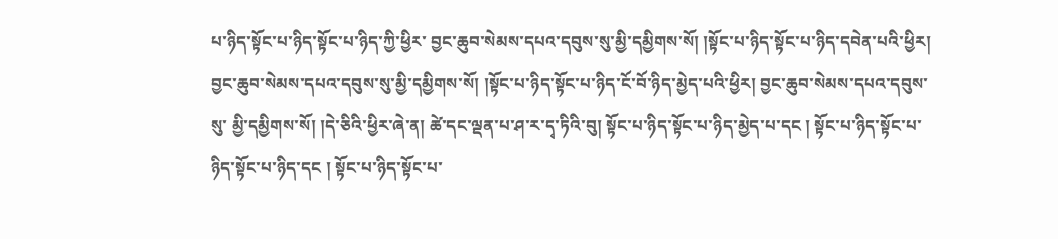པ་ཉིད་སྟོང་པ་ཉིད་སྟོང་པ་ཉིད་ཀྱི་ཕྱིར་ བྱང་ཆུབ་སེམས་དཔའ་དབུས་སུ་མྱི་དམྱིགས་སོ། །སྟོང་པ་ཉིད་སྟོང་པ་ཉིད་དབེན་པའི་ཕྱིར། བྱང་ཆུབ་སེམས་དཔའ་དབུས་སུ་མྱི་དམྱིགས་སོ། །སྟོང་པ་ཉིད་སྟོང་པ་ཉིད་ངོ་བོ་ཉིད་མྱེད་པའི་ཕྱིར། བྱང་ཆུབ་སེམས་དཔའ་དབུས་སུ་ མྱི་དམྱིགས་སོ། །དེ་ཅིའི་ཕྱིར་ཞེ་ན། ཚེ་དང་ལྡན་པ་ཤ་ར་དྭ་ཏིའི་བུ། སྟོང་པ་ཉིད་སྟོང་པ་ཉིད་མྱེད་པ་དང ། སྟོང་པ་ཉིད་སྟོང་པ་ཉིད་སྟོང་པ་ཉིད་དང ། སྟོང་པ་ཉིད་སྟོང་པ་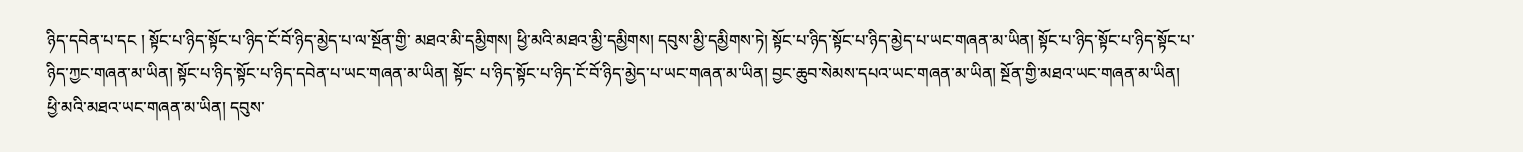ཉིད་དབེན་པ་དང ། སྟོང་པ་ཉིད་སྟོང་པ་ཉིད་ངོ་བོ་ཉིད་མྱེད་པ་ལ་སྔོན་གྱི་ མཐའ་མི་དམྱིགས། ཕྱི་མའི་མཐའ་མྱི་དམྱིགས། དབུས་མྱི་དམྱིགས་ཏེ། སྟོང་པ་ཉིད་སྟོང་པ་ཉིད་མྱེད་པ་ཡང་གཞན་མ་ཡིན། སྟོང་པ་ཉིད་སྟོང་པ་ཉིད་སྟོང་པ་ཉིད་ཀྱང་གཞན་མ་ཡིན། སྟོང་པ་ཉིད་སྟོང་པ་ཉིད་དབེན་པ་ཡང་གཞན་མ་ཡིན། སྟོང་ པ་ཉིད་སྟོང་པ་ཉིད་ངོ་བོ་ཉིད་མྱེད་པ་ཡང་གཞན་མ་ཡིན། བྱང་ཆུབ་སེམས་དཔའ་ཡང་གཞན་མ་ཡིན། སྔོན་གྱི་མཐའ་ཡང་གཞན་མ་ཡིན། ཕྱི་མའི་མཐའ་ཡང་གཞན་མ་ཡིན། དབུས་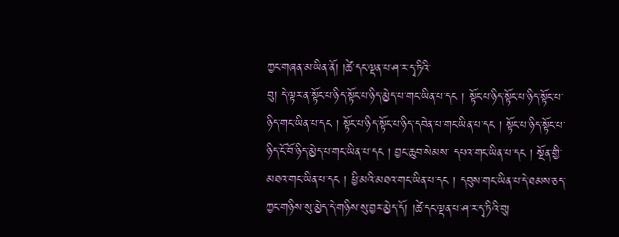ཀྱང་གཞན་མ་ཡིན་ནོ། །ཚེ་དང་ལྡན་པ་ཤ་ར་དྭ་ཏིའི་
བུ། དེ་ལྟར་ན་སྟོང་པ་ཉིད་སྟོང་པ་ཉིད་མྱེད་པ་གང་ཡིན་པ་དང ། སྟོང་པ་ཉིད་སྟོང་པ་ཉིད་སྟོང་པ་ཉིད་གང་ཡིན་པ་དང ། སྟོང་པ་ཉིད་སྟོང་པ་ཉིད་དབེན་པ་གང་ཡིན་པ་དང ། སྟོང་པ་ཉིད་སྟོང་པ་ཉིད་ངོ་བོ་ཉིད་མྱེད་པ་གང་ཡིན་པ་དང ། བྱང་ཆུབ་སེམས་ དཔའ་གང་ཡིན་པ་དང ། སྔོན་གྱི་མཐའ་གང་ཡིན་པ་དང ། ཕྱི་མའི་མཐའ་གང་ཡིན་པ་དང ། དབུས་གང་ཡིན་པ་དེ་ཐམས་ཅད་ཀྱང་གཉིས་སུ་མྱེད་དེ་གཉིས་སུ་བྱར་མྱེད་དོ། །ཚེ་དང་ལྡན་པ་ཤ་ར་དྭ་ཏིའི་བུ།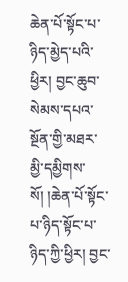ཆེན་པོ་སྟོང་པ་ཉིད་མྱེད་པའི་ཕྱིར། བྱང་ཆུབ་སེམས་དཔའ་སྔོན་གྱི་མཐར་མྱི་དམྱིགས་སོ། །ཆེན་པོ་སྟོང་པ་ཉིད་སྟོང་པ་ཉིད་ཀྱི་ཕྱིར། བྱང་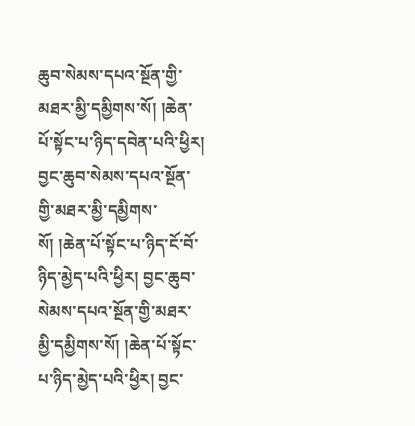ཆུབ་སེམས་དཔའ་སྔོན་གྱི་མཐར་མྱི་དམྱིགས་སོ། །ཆེན་པོ་སྟོང་པ་ཉིད་དབེན་པའི་ཕྱིར། བྱང་ཆུབ་སེམས་དཔའ་སྔོན་གྱི་མཐར་མྱི་དམྱིགས་ སོ། །ཆེན་པོ་སྟོང་པ་ཉིད་ངོ་བོ་ཉིད་མྱེད་པའི་ཕྱིར། བྱང་ཆུབ་སེམས་དཔའ་སྔོན་གྱི་མཐར་མྱི་དམྱིགས་སོ། །ཆེན་པོ་སྟོང་པ་ཉིད་མྱེད་པའི་ཕྱིར། བྱང་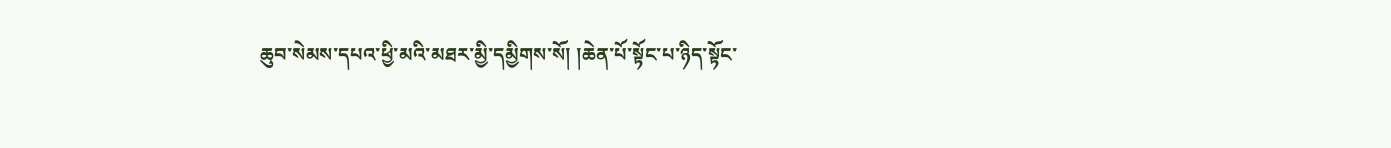ཆུབ་སེམས་དཔའ་ཕྱི་མའི་མཐར་མྱི་དམྱིགས་སོ། །ཆེན་པོ་སྟོང་པ་ཉིད་སྟོང་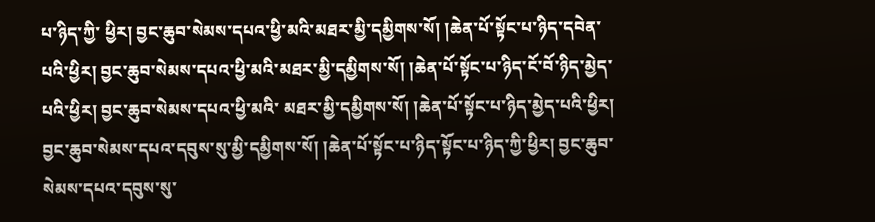པ་ཉིད་ཀྱི་ ཕྱིར། བྱང་ཆུབ་སེམས་དཔའ་ཕྱི་མའི་མཐར་མྱི་དམྱིགས་སོ། །ཆེན་པོ་སྟོང་པ་ཉིད་དབེན་པའི་ཕྱིར། བྱང་ཆུབ་སེམས་དཔའ་ཕྱི་མའི་མཐར་མྱི་དམྱིགས་སོ། །ཆེན་པོ་སྟོང་པ་ཉིད་ངོ་བོ་ཉིད་མྱེད་པའི་ཕྱིར། བྱང་ཆུབ་སེམས་དཔའ་ཕྱི་མའི་ མཐར་མྱི་དམྱིགས་སོ། །ཆེན་པོ་སྟོང་པ་ཉིད་མྱེད་པའི་ཕྱིར། བྱང་ཆུབ་སེམས་དཔའ་དབུས་སུ་མྱི་དམྱིགས་སོ། །ཆེན་པོ་སྟོང་པ་ཉིད་སྟོང་པ་ཉིད་ཀྱི་ཕྱིར། བྱང་ཆུབ་སེམས་དཔའ་དབུས་སུ་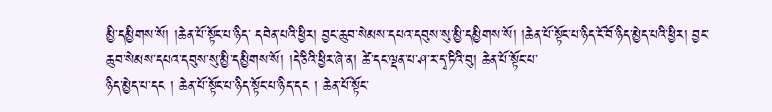མྱི་དམྱིགས་སོ། །ཆེན་པོ་སྟོང་པ་ཉིད་ དབེན་པའི་ཕྱིར། བྱང་ཆུབ་སེམས་དཔའ་དབུས་སུ་མྱི་དམྱིགས་སོ། །ཆེན་པོ་སྟོང་པ་ཉིད་ངོ་བོ་ཉིད་མྱེད་པའི་ཕྱིར། བྱང་ཆུབ་སེམས་དཔའ་དབུས་སུ་མྱི་དམྱིགས་སོ། །དེ་ཅིའི་ཕྱིར་ཞེ་ན། ཚེ་དང་ལྡན་པ་ཤ་ར་དྭ་ཏིའི་བུ། ཆེན་པོ་སྟོང་པ་
ཉིད་མྱེད་པ་དང ། ཆེན་པོ་སྟོང་པ་ཉིད་སྟོང་པ་ཉིད་དང ། ཆེན་པོ་སྟོང་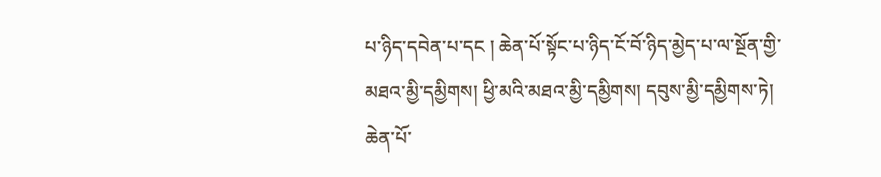པ་ཉིད་དབེན་པ་དང ། ཆེན་པོ་སྟོང་པ་ཉིད་ངོ་བོ་ཉིད་མྱེད་པ་ལ་སྔོན་གྱི་མཐའ་མྱི་དམྱིགས། ཕྱི་མའི་མཐའ་མྱི་དམྱིགས། དབུས་མྱི་དམྱིགས་ཏེ། ཆེན་པོ་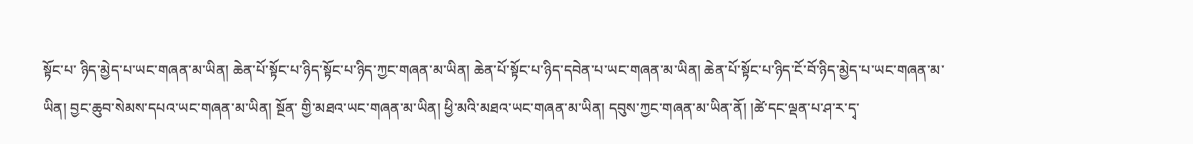སྟོང་པ་ ཉིད་མྱེད་པ་ཡང་གཞན་མ་ཡིན། ཆེན་པོ་སྟོང་པ་ཉིད་སྟོང་པ་ཉིད་ཀྱང་གཞན་མ་ཡིན། ཆེན་པོ་སྟོང་པ་ཉིད་དབེན་པ་ཡང་གཞན་མ་ཡིན། ཆེན་པོ་སྟོང་པ་ཉིད་ངོ་བོ་ཉིད་མྱེད་པ་ཡང་གཞན་མ་ཡིན། བྱང་ཆུབ་སེམས་དཔའ་ཡང་གཞན་མ་ཡིན། སྔོན་ གྱི་མཐའ་ཡང་གཞན་མ་ཡིན། ཕྱི་མའི་མཐའ་ཡང་གཞན་མ་ཡིན། དབུས་ཀྱང་གཞན་མ་ཡིན་ནོ། །ཚེ་དང་ལྡན་པ་ཤ་ར་དྭ་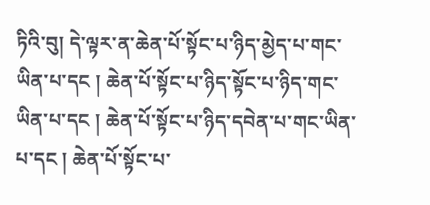ཏིའི་བུ། དེ་ལྟར་ན་ཆེན་པོ་སྟོང་པ་ཉིད་མྱེད་པ་གང་ཡིན་པ་དང ། ཆེན་པོ་སྟོང་པ་ཉིད་སྟོང་པ་ཉིད་གང་ཡིན་པ་དང ། ཆེན་པོ་སྟོང་པ་ཉིད་དབེན་པ་གང་ཡིན་པ་དང ། ཆེན་པོ་སྟོང་པ་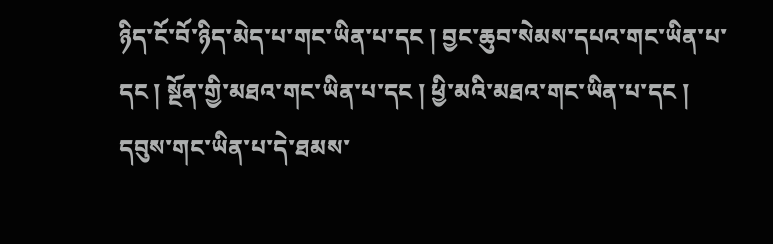ཉིད་ངོ་བོ་ཉིད་མེད་པ་གང་ཡིན་པ་དང ། བྱང་ཆུབ་སེམས་དཔའ་གང་ཡིན་པ་དང ། སྔོན་གྱི་མཐའ་གང་ཡིན་པ་དང ། ཕྱི་མའི་མཐའ་གང་ཡིན་པ་དང ། དབུས་གང་ཡིན་པ་དེ་ཐམས་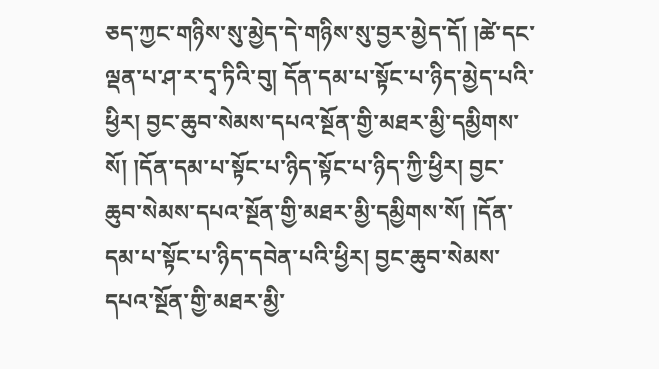ཅད་ཀྱང་གཉིས་སུ་མྱེད་དེ་གཉིས་སུ་བྱར་མྱེད་དོ། །ཚེ་དང་ལྡན་པ་ཤ་ར་དྭ་ཏིའི་བུ། དོན་དམ་པ་སྟོང་པ་ཉིད་མྱེད་པའི་ཕྱིར། བྱང་ཆུབ་སེམས་དཔའ་སྔོན་གྱི་མཐར་མྱི་དམྱིགས་སོ། །དོན་དམ་པ་སྟོང་པ་ཉིད་སྟོང་པ་ཉིད་ཀྱི་ཕྱིར། བྱང་ ཆུབ་སེམས་དཔའ་སྔོན་གྱི་མཐར་མྱི་དམྱིགས་སོ། །དོན་དམ་པ་སྟོང་པ་ཉིད་དབེན་པའི་ཕྱིར། བྱང་ཆུབ་སེམས་དཔའ་སྔོན་གྱི་མཐར་མྱི་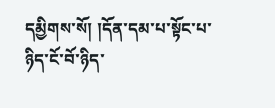དམྱིགས་སོ། །དོན་དམ་པ་སྟོང་པ་ཉིད་ངོ་བོ་ཉིད་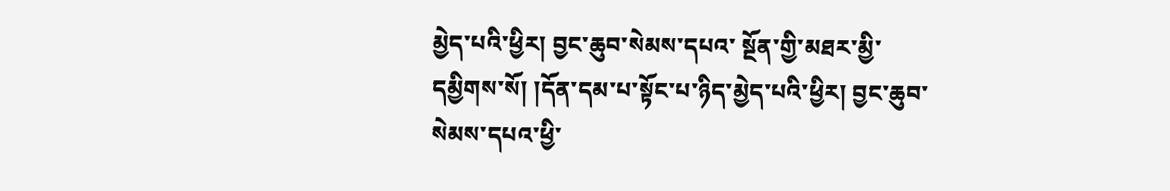མྱེད་པའི་ཕྱིར། བྱང་ཆུབ་སེམས་དཔའ་ སྔོན་གྱི་མཐར་མྱི་དམྱིགས་སོ། །དོན་དམ་པ་སྟོང་པ་ཉིད་མྱེད་པའི་ཕྱིར། བྱང་ཆུབ་སེམས་དཔའ་ཕྱི་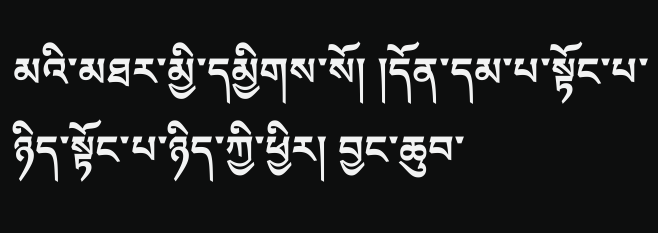མའི་མཐར་མྱི་དམྱིགས་སོ། །དོན་དམ་པ་སྟོང་པ་ཉིད་སྟོང་པ་ཉིད་ཀྱི་ཕྱིར། བྱང་ཆུབ་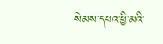སེམས་དཔའ་ཕྱི་མའི་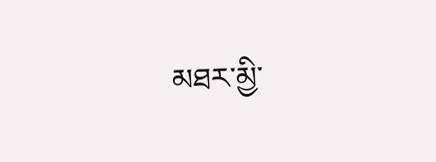མཐར་མྱི་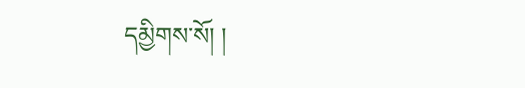དམྱིགས་སོ། །